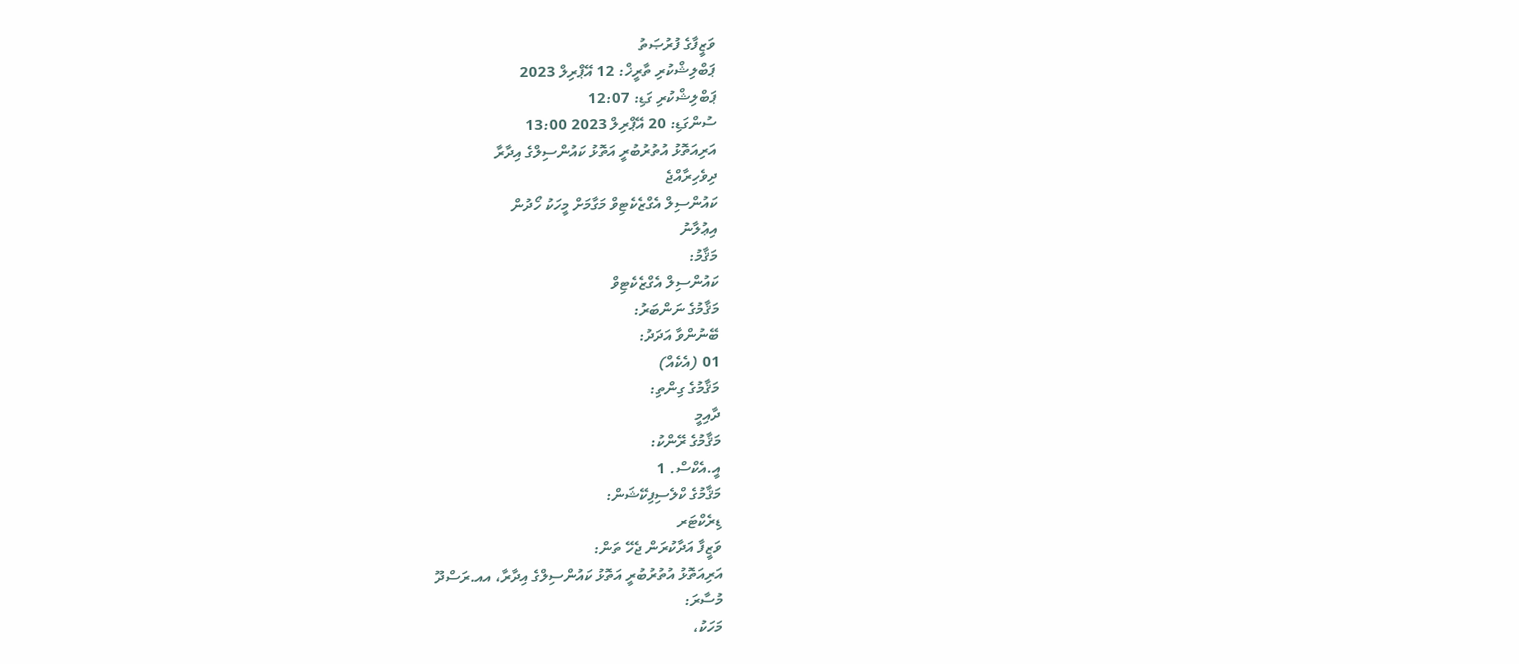ވަޒީފާގެ ފުރުޞަތު
ޕަބްލިޝްކުރި ތާރީޚް: 12 އޭޕްރިލް 2023
ޕަބްލިޝްކުރި ގަޑި: 12:07
ސުންގަޑި: 20 އޭޕްރިލް 2023 13:00
އަރިއަތޮޅު އުތުރުބުރީ އަތޮޅު ކައުންސިލްގެ އިދާރާ
ދިވެހިރާއްޖެ
ކައުންސިލް އެގްޒެކެޓިވް މަގާމަށް މީހަކު ހޯދުން
އިޢުލާނު
މަޤާމު:
ކައުންސިލް އެގްޒެކެޓިވް
މަޤާމުގެ ނަންބަރު:
ބޭނުންވާ އަދަދު:
01 (އެކެއް)
މަޤާމުގެ ގިންތި:
ދާއިމީ
މަޤާމުގެ ރޭންކު:
އީ.އެކްސް. 1
މަޤާމުގެ ކްލެސިފިކޭޝަން:
ޑިރެކްޓަރ
ވަޒީފާ އަދާކުރަން ޖެހޭ ތަން:
އަރިއަތޮޅު އުތުރުބުރީ އަތޮޅު ކައުންސިލްގެ އިދާރާ، އއ.ރަސްދޫ
މުސާރަ:
މަހަކު،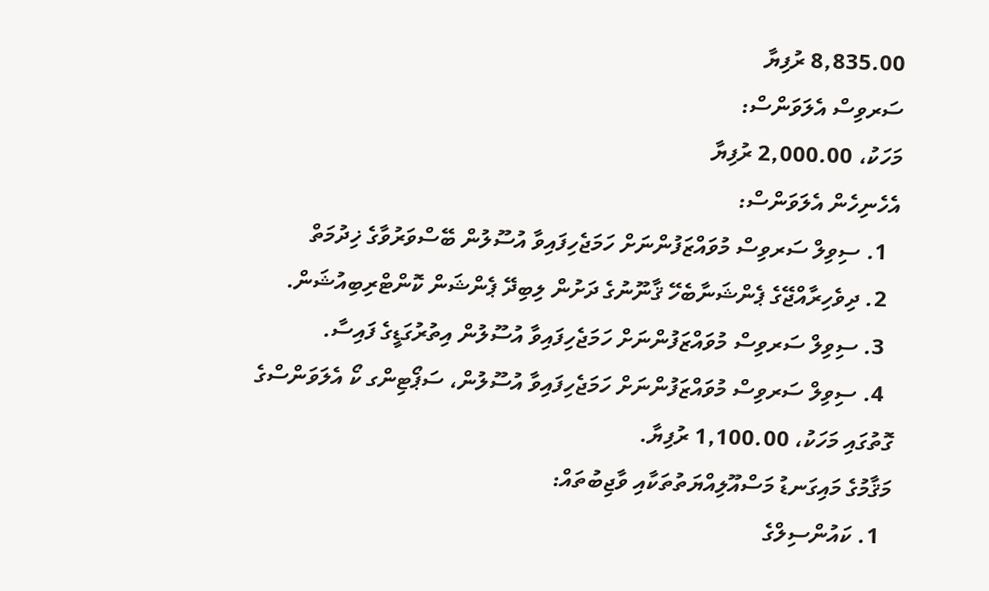8,835.00 ރުފިޔާ
ސަރވިސް އެލަވަންސް:
މަހަކު، 2,000.00 ރުފިޔާ
އެހެނިހެން އެލަވަންސް:
  1. ސިވިލް ސަރވިސް މުވައްޒަފުންނަށް ހަމަޖެހިފައިވާ އުސޫލުން ބޭސްވަރުވާގެ ޚިދުމަތް
  2. ދިވެހިރާއްޖޭގެ ޕެންޝަނާބެހޭ ޤާނޫނުގެ ދަށުން ލިބިދޭ ޕެންޝަން ކޮންޓްރިބިއުޝަން.
  3. ސިވިލް ސަރވިސް މުވައްޒަފުންނަށް ހަމަޖެހިފައިވާ އުސޫލުން އިތުރުގަޑީގެ ފައިސާ.
  4. ސިވިލް ސަރވިސް މުވައްޒަފުންނަށް ހަމަޖެހިފައިވާ އުސޫލުން، ސަޕޯޓިންގ ކޯ އެލަވަންސްގެ ގޮތުގައި މަހަކު، 1,100.00 ރުފިޔާ.
މަޤާމުގެ މައިގަނޑު މަސްއޫލިއްޔަތުތަކާއި ވާޖިބުތައް:
  1. ކައުންސިލްގެ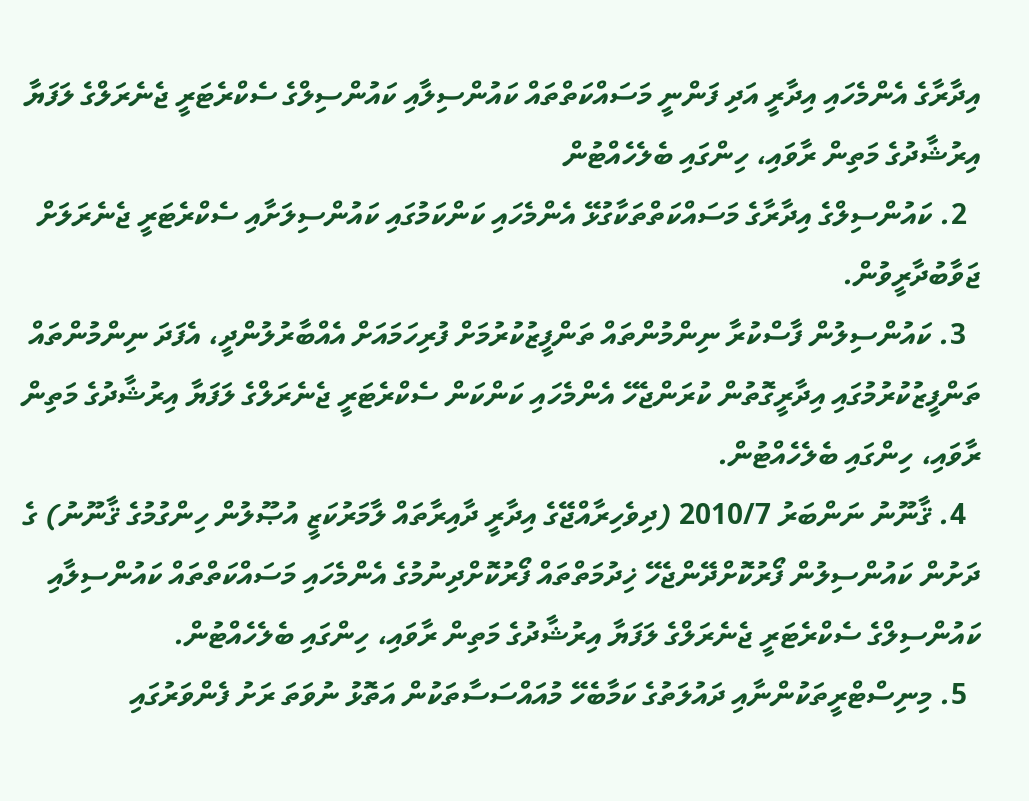އިދާރާގެ އެންމެހައި އިދާރީ އަދި ފަންނީ މަސައްކަތްތައް ކައުންސިލާއި ކައުންސިލްގެ ސެކްރެޓަރީ ޖެނެރަލްގެ ލަފަޔާ އިރުޝާދުގެ މަތިން ރާވައި، ހިންގައި ބެލެހެއްޓުން
  2. ކައުންސިލްގެ އިދާރާގެ މަސައްކަތްތަކާގުޅޭ އެންމެހައި ކަންކަމުގައި ކައުންސިލަށާއި ސެކްރެޓަރީ ޖެނެރަލަށް ޖަވާބުދާރީވުން.
  3. ކައުންސިލުން ފާސްކުރާ ނިންމުންތައް ތަންފީޒުކުރުމަށް ފުރިހަމައަށް އެއްބާރުލުންދީ، އެފަދަ ނިންމުންތައް ތަންފީޒުކުރުމުގައި އިދާރީގޮތުން ކުރަންޖެހޭ އެންމެހައި ކަންކަން ސެކްރެޓަރީ ޖެނެރަލްގެ ލަފަޔާ އިރުޝާދުގެ މަތިން ރާވައި، ހިންގައި ބެލެހެއްޓުން.
  4. ޤާނޫނު ނަންބަރު 2010/7 (ދިވެހިރާއްޖޭގެ އިދާރީ ދާއިރާތައް ލާމަރުކަޒީ އުޞޫލުން ހިންގުމުގެ ޤާނޫނު) ގެ ދަށުން ކައުންސިލުން ފޯރުކޮށްދޭންޖެހޭ ޚިދުމަތްތައް ފޯރުކޮށްދިނުމުގެ އެންމެހައި މަސައްކަތްތައް ކައުންސިލާއި ކައުންސިލްގެ ސެކްރެޓަރީ ޖެނެރަލްގެ ލަފަޔާ އިރުޝާދުގެ މަތިން ރާވައި، ހިންގައި ބެލެހެއްޓުން.
  5. މިނިސްޓްރީތަކުންނާއި ދައުލަތުގެ ކަމާބެހޭ މުއައްސަސާތަކުން އަތޮޅު ނުވަތަ ރަށު ފެންވަރުގައި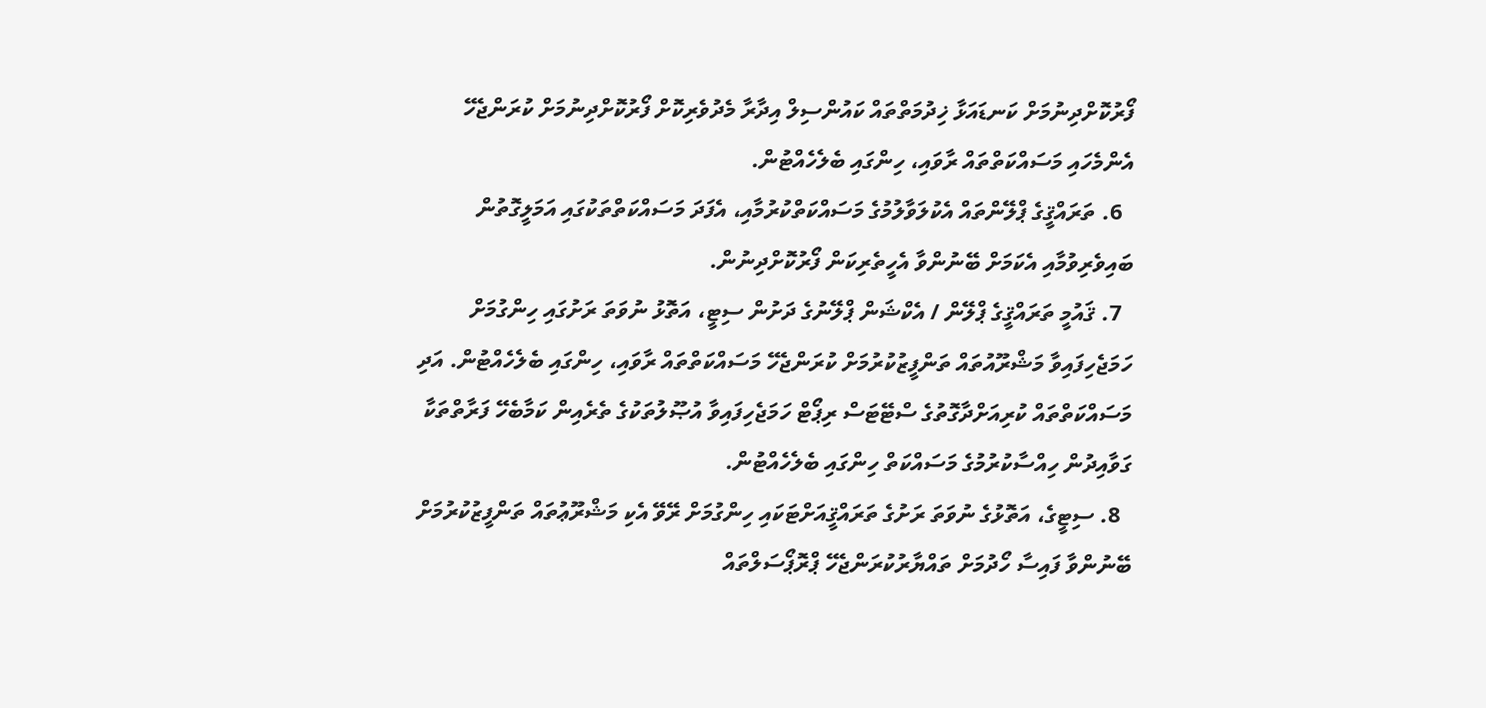ފޯރުކޮށްދިނުމަށް ކަނޑައަޅާ ޚިދުމަތްތައް ކައުންސިލް އިދާރާ މެދުވެރިކޮށް ފޯރުކޮށްދިނުމަށް ކުރަންޖެހޭ އެންމެހައި މަސައްކަތްތައް ރާވައި، ހިންގައި ބެލެހެއްޓުން.
  6. ތަރައްޤީގެ ޕްލޭންތައް އެކުލަވާލުމުގެ މަސައްކަތްކުރުމާއި، އެފަދަ މަސައްކަތްތަކުގައި އަމަލީގޮތުން ބައިވެރިވުމާއި އެކަމަށް ބޭނުންވާ އެހީތެރިކަން ފޯރުކޮށްދިނުން.
  7. ޤައުމީ ތަރައްޤީގެ ޕްލޭން / އެކްޝަން ޕްލޭނުގެ ދަށުން ސިޓީ، އަތޮޅު ނުވަތަ ރަށުގައި ހިންގުމަށް ހަމަޖެހިފައިވާ މަޝްރޫއުތައް ތަންފީޒުކުރުމަށް ކުރަންޖެހޭ މަސައްކަތްތައް ރާވައި، ހިންގައި ބެލެހެއްޓުން. އަދި މަސައްކަތްތައް ކުރިއަށްދާގޮތުގެ ސްޓޭޓަސް ރިޕޯޓް ހަމަޖެހިފައިވާ އުޞޫލުތަކުގެ ތެރެއިން ކަމާބެހޭ ފަރާތްތަކާ ގަވާއިދުން ހިއްސާކުރުމުގެ މަސައްކަތް ހިންގައި ބެލެހެއްޓުން.
  8. ސިޓީގެ، އަތޮޅުގެ ނުވަތަ ރަށުގެ ތަރައްޤީއަށްޓަކައި ހިންގުމަށް ރޭވޭ އެކި މަޝްރޫޢުތައް ތަންފީޒުކުރުމަށް ބޭނުންވާ ފައިސާ ހޯދުމަށް ތައްޔާރުކުރަންޖެހޭ ޕްރޮޕޯސަލްތައް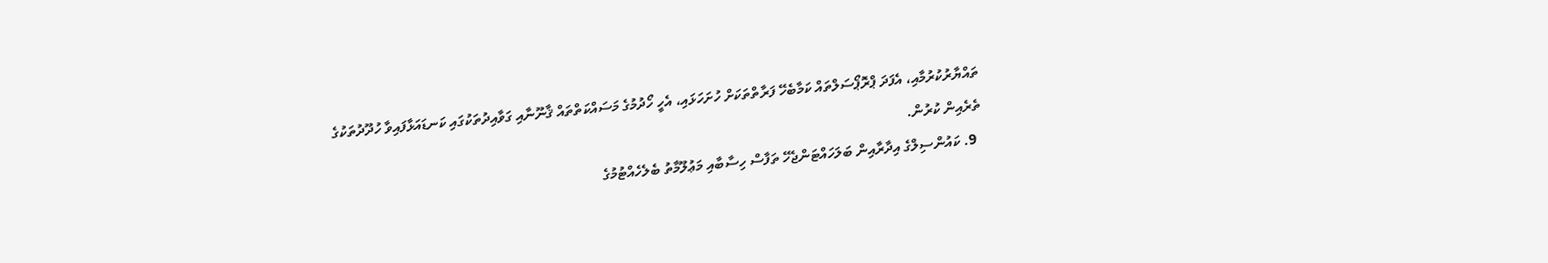ތައްޔާރުކުރުމާއި، އެފަދަ ޕްރޮޕޯސަލްތައް ކަމާބެހޭ ފަރާތްތަކަށް ހުށަހަޅައި، އެހީ ހޯދުމުގެ މަސައްކަތްތައް ޤާނޫނާއި ގަވާއިދުތަކުގައި ކަނޑައަޅާފައިވާ ހުދޫދުތަކުގެ ތެރެއިން ކުރުން.
  9. ކައުންސިލްގެ އިދާރާއިން ބަލަހައްޓަންޖެހޭ ތަފާސް ހިސާބާއި މަޢުލޫމާތު ބެލެހެއްޓުމުގެ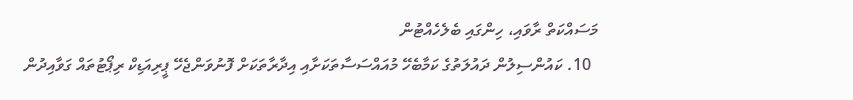މަސައްކަތް ރާވައި، ހިންގައި ބެލެހެއްޓުން
  10. ކައުންސިލުން ދައުލަތުގެ ކަމާބެހޭ މުއައްސަސާތަކަށާއި އިދާރާތަކަށް ފޮނުވަންޖެހޭ ޕީރިއަޑިކް ރިޕޯޓުތައް ގަވާއިދުން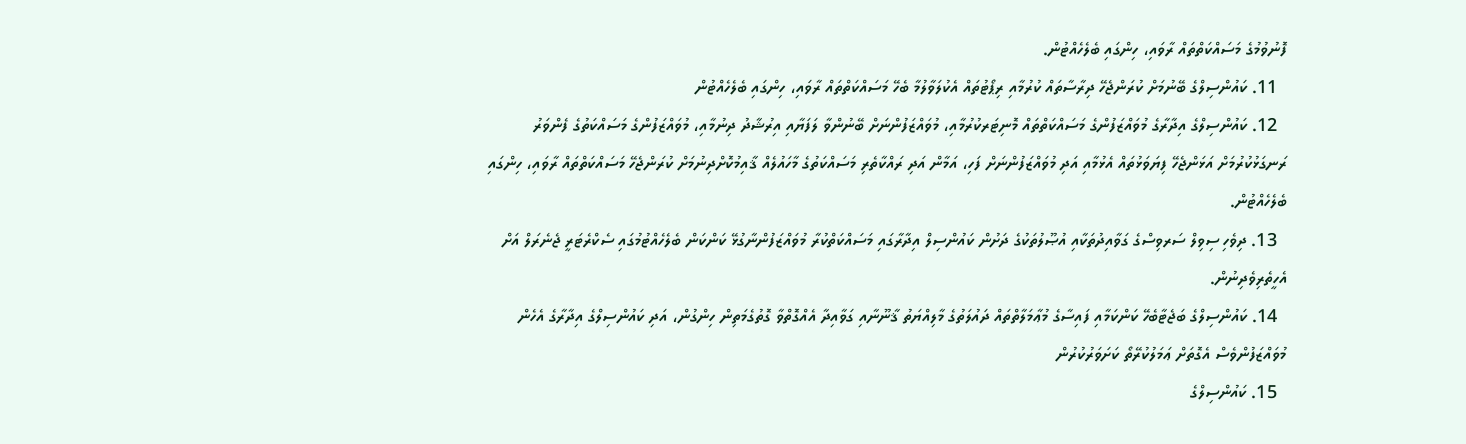ފޮނުވުމުގެ މަސައްކަތްތައް ރާވައި، ހިންގައި ބެލެހެއްޓުން.
  11. ކައުންސިލްގެ ބޭނުމަށް ކުރަންޖެހޭ ދިރާސާތައް ކުރުމާއި ރިޕޯޓުތައް އެކުލަވާލުމާ ބެހޭ މަސައްކަތްތައް ރާވައި، ހިންގައި ބެލެހެއްޓުން
  12. ކައުންސިލްގެ އިދާރާގެ މުވައްޒަފުންގެ މަސައްކަތްތައް މޮނިޓަރކުރުމާއި، މުވައްޒަފުންނަށް ބޭނުންވާ ލަފަޔާއި އިރުޝާދު ދިނުމާއި، މުވައްޒަފުންގެ މަސައްކަތުގެ ފެންވަރު ރަނގަޅުކުރުމަށް އަޅަންޖެހޭ ފިޔަވަޅުތައް އެޅުމާއި އަދި މުވައްޒަފުންނަށް ފަހި، އަމާން އަދި ރައްކާތެރި މަސައްކަތުގެ މާހައުލެއް ޤާއިމުކޮށްދިނުމަށް ކުރަންޖެހޭ މަސައްކަތްތައް ރާވައި، ހިންގައި ބެލެހެއްޓުން.
  13. ދިވެހި ސިވިލް ސަރވިސްގެ ގަވާއިދުތަކާއި އުޞޫލުތަކުގެ ދަށުން ކައުންސިލް އިދާރާގައި މަސައްކަތްކުރާ މުވައްޒަފުންނާގުޅޭ ކަންކަން ބެލެހެއްޓުމުގައި ސެކްރެޓަރީ ޖެނެރަލް އަށް އެހީތެރިވެދިނުން.
  14. ކައުންސިލްގެ ބަޖެޓާބެހޭ ކަންކަމާއި ފައިސާގެ މުޢާމަލާތްތައް ދައުލަތުގެ މާލިއްޔަތު ޤާނޫނާއި ގަވާއިދާ އެއްގޮތްވާ ގޮތުގެމަތިން ހިންގުން، އަދި ކައުންސިލްގެ އިދާރާގެ އެހެން މުވައްޒަފުންވެސް އެގޮތަށް ޢަމަލުކުރޭތޯ ކަށަވަރުކުރުން
  15. ކައުންސިލްގެ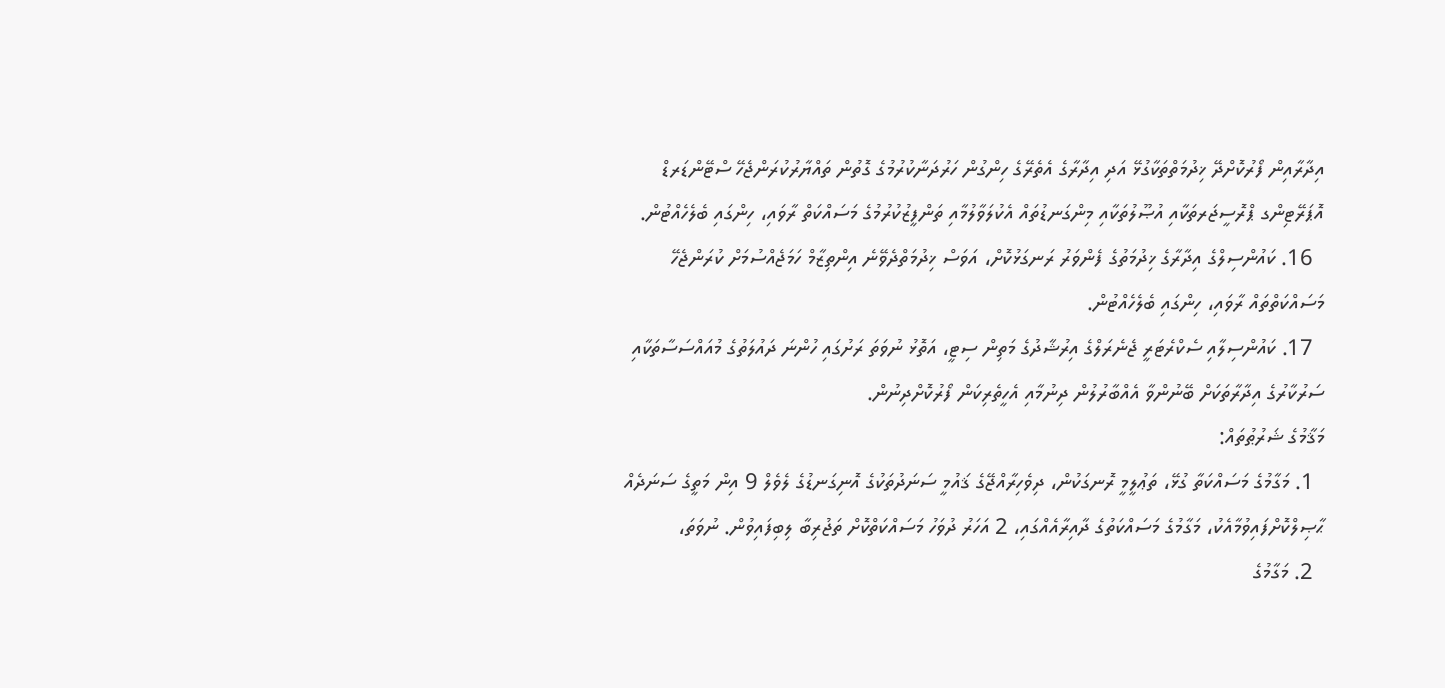އިދާރާއިން ފޯރުކޮށްދޭ ޚިދުމަތްތަކާގުޅޭ އަދި އިދާރާގެ އެތެރޭގެ ހިންގުން ހަރުދަނާކުރުމުގެ ގޮތުން ތައްޔާރުކުރަންޖެހޭ ސްޓޭންޑަރޑް އޮޕަރޭޓިންގ ޕްރޮސީޖަރތަކާއި އުޞޫލުތަކާއި މިންގަނޑުތައް އެކުލަވާލުމާއި ތަންފީޒުކުރުމުގެ މަސައްކަތް ރާވައި، ހިންގައި ބެލެހެއްޓުން.
  16. ކައުންސިލްގެ އިދާރާގެ ޚިދުމަތުގެ ފެންވަރު ރަނގަޅުކޮށް، އަވަސް ޚިދުމަތްދެވޭނެ އިންތިޒާމް ހަމަޖެއްސުމަށް ކުރަންޖެހޭ މަސައްކަތްތައް ރާވައި، ހިންގައި ބެލެހެއްޓުން.
  17. ކައުންސިލާއި ސެކްރެޓަރީ ޖެނެރަލްގެ އިރުޝާދުގެ މަތިން ސިޓީ، އަތޮޅު ނުވަތަ ރަށުގައި ހުންނަ ދައުލަތުގެ މުއައްސަސާތަކާއި ސަރުކާރުގެ އިދާރާތަކަށް ބޭނުންވާ އެއްބާރުލުން ދިނުމާއި އެހީތެރިކަން ފޯރުކޮށްދިނުން.
މަޤާމުގެ ޝަރުޠުތައް:
  1. މަގާމުގެ މަސައްކަތާ ގުޅޭ، ތަޢުލީމީ ރޮނގަކުން، ދިވެހިރާއްޖޭގެ ޤައުމީ ސަނަދުތަކުގެ އޮނިގަނޑުގެ ލެވެލް 9 އިން މަތީގެ ސަނަދެއް ޙާޞިލްކޮށްފައިވުމާއެކު، މަގާމުގެ މަސައްކަތުގެ ދާއިރާއެއްގައި، 2 އަހަރު ދުވަހު މަސައްކަތްކޮށް ތަޖުރިބާ ލިބިފައިވުން. ނުވަތަ،
  2. މަގާމުގެ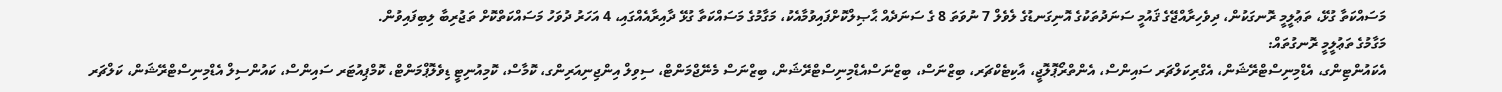މަސައްކަތާ ގުޅޭ، ތަޢުލީމީ ރޮނގަކުން، ދިވެހިރާއްޖޭގެ ޤައުމީ ސަނަދުތަކުގެ އޮނިގަނޑުގެ ލެވެލް 7 ނުވަތަ 8 ގެ ސަނަދެއް ޙާޞިލްކޮށްފައިވުމާއެކު، މަގާމުގެ މަސައްކަތާ ގުޅޭ ދާއިރާއެއްގައި، 4 އަހަރު ދުވަހު މަސައްކަތްކޮށް ތަޖުރިބާ ލިބިފައިވުން.
މަގާމުގެ ތަޢުލީމީ ރޮނގުތައް:
އެކައުންޓިންގ، އެޑްމިނިސްޓްރޭޝަން، އެގްރިކަލްޗަރ ސައިންސް، އެންތްރޯޕޮލޮޖީ، އާކިޓެކްޗަރ، ބިޒްނަސް، ބިޒްނަސްއެޑްމިނިސްޓްރޭޝަން، ބިޒްނަސް މެނޭޖްމަންޓް، ސިވިލް އިންޖިނިއަރިންގ، ކޮމާސް، ކޮމިއުނިޓީ ޑިވެލޮޕްމަންޓް، ކޮމްޕިއުޓަރ ސައިންސް، ކައުންސިލް އެޑްމިނިސްޓްރޭޝަން، ކަލްޗަރ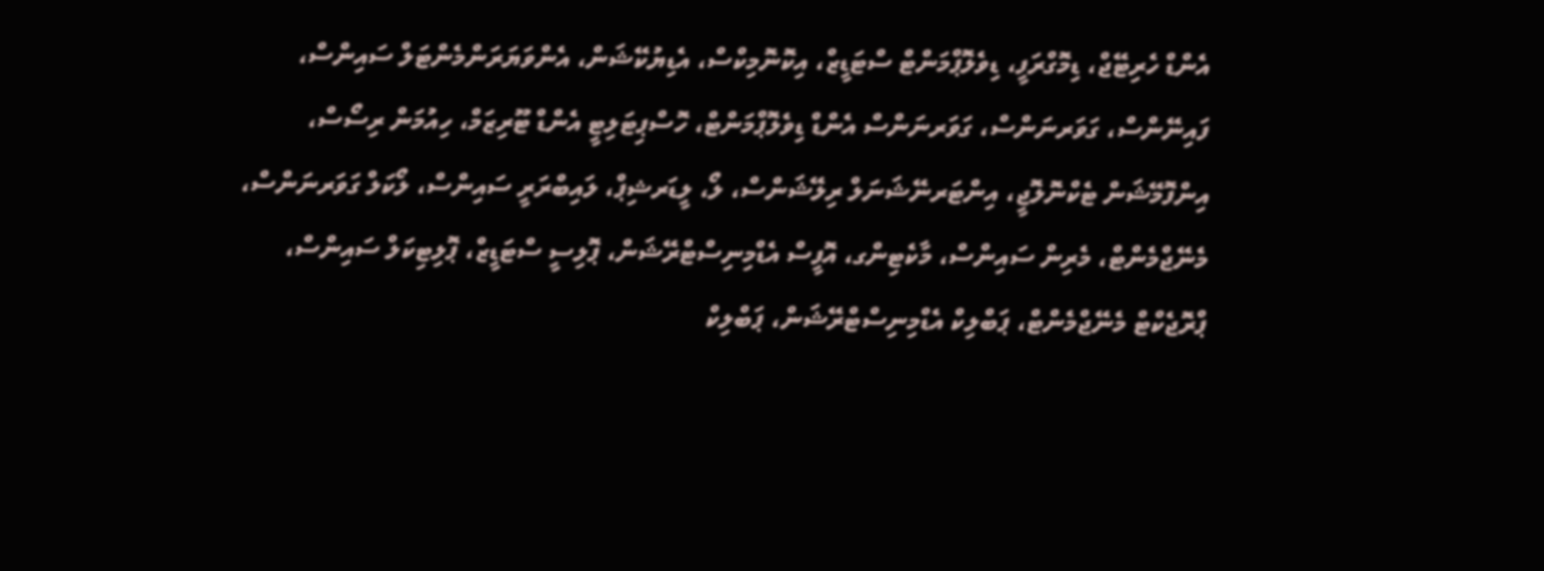އެންޑް ހެރިޓޭޖް، ޑިމޮގްރަފީ، ޑިވެލޮޕްމަންޓް ސްޓަޑީޒް، އިކޮނޮމިކްސް، އެޑިޔުކޭޝަން، އެންވަޔަރަންމެންޓަލް ސައިންސް، ފައިނޭންސް، ގަވަރނަންސް، ގަވަރނަންސް އެންޑް ޑިވެލޮޕްމަންޓް، ހޮސްޕިޓަލިޓީ އެންޑް ޓޫރިޒަމް، ހިއުމަން ރިސޯސް، އިންފޮމޭޝަން ޓެކްނޮލޮޖީ، އިންޓަރނޭޝަނަލް ރިލޭޝަންސް، ލޯ، ލީޑަރޝިޕް، ލައިބްރަރީ ސައިންސް، ލޯކަލް ގަވަރނަންސް، މެނޭޖްމެންޓް، މެރިން ސައިންސް، މާކެޓިންގ، އޮފީސް އެޑްމިނިސްޓްރޭޝަން، ޕޮލިސީ ސްޓަޑީޒް، ޕޮލިޓިކަލް ސައިންސް، ޕްރޮޖެކްޓް މެނޭޖްމެންޓް، ޕަބްލިކް އެޑްމިނިސްޓްރޭޝަން، ޕަބްލިކް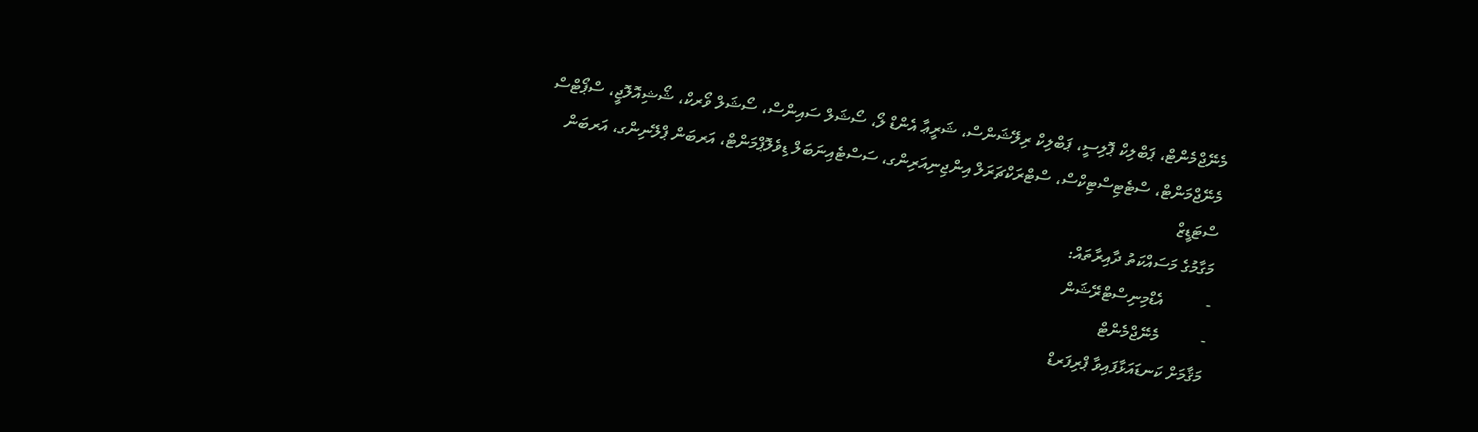މެނޭޖްމެންޓް، ޕަބްލިކް ޕޮލިސީ، ޕަބްލިކް ރިލޭޝަންސް، ޝަރީޢާ އެންޑް ލޯ، ސޯޝަލް ސައިންސް، ސޯޝަލް ވޯރކް، ޝޯޝިއޮލޮޖީ، ސްޕޯޓްސް މެނޭޖްމަންޓް، ސްޓެޓިސްޓިކްސް، ސްޓްރަކްޗަރަލް އިންޖިނިއަރިންގ، ސަސްޓެއިނަބަލް ޑިވެލޮޕްމަންޓް، އަރބަން ޕްލޭނިންގ، އަރބަން ސްޓަޑީޒް
މަގާމުގެ މަސައްކަތު ދާއިރާތައް:
-          އެޑްމިނިސްޓްރޭޝަން
-          މެނޭޖްމެންޓް
މަޤާމަށް ކަނޑައަޅާފައިވާ ޕްރިފަރޑް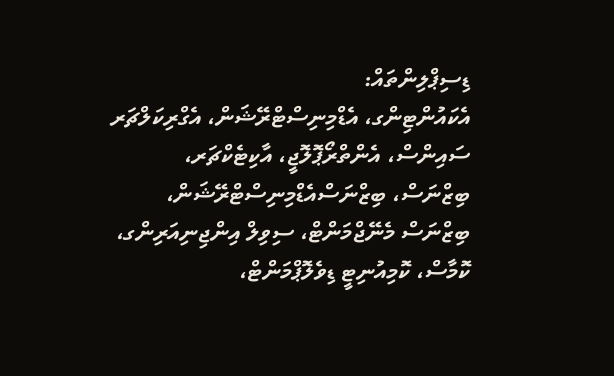ޑިސިޕްލިންތައް:
އެކައުންޓިންގ، އެޑްމިނިސްޓްރޭޝަން، އެގްރިކަލްޗަރ ސައިންސް، އެންތްރޯޕޮލޮޖީ، އާކިޓެކްޗަރ، ބިޒްނަސް، ބިޒްނަސްއެޑްމިނިސްޓްރޭޝަން، ބިޒްނަސް މެނޭޖްމަންޓް، ސިވިލް އިންޖިނިއަރިންގ، ކޮމާސް، ކޮމިއުނިޓީ ޑިވެލޮޕްމަންޓް،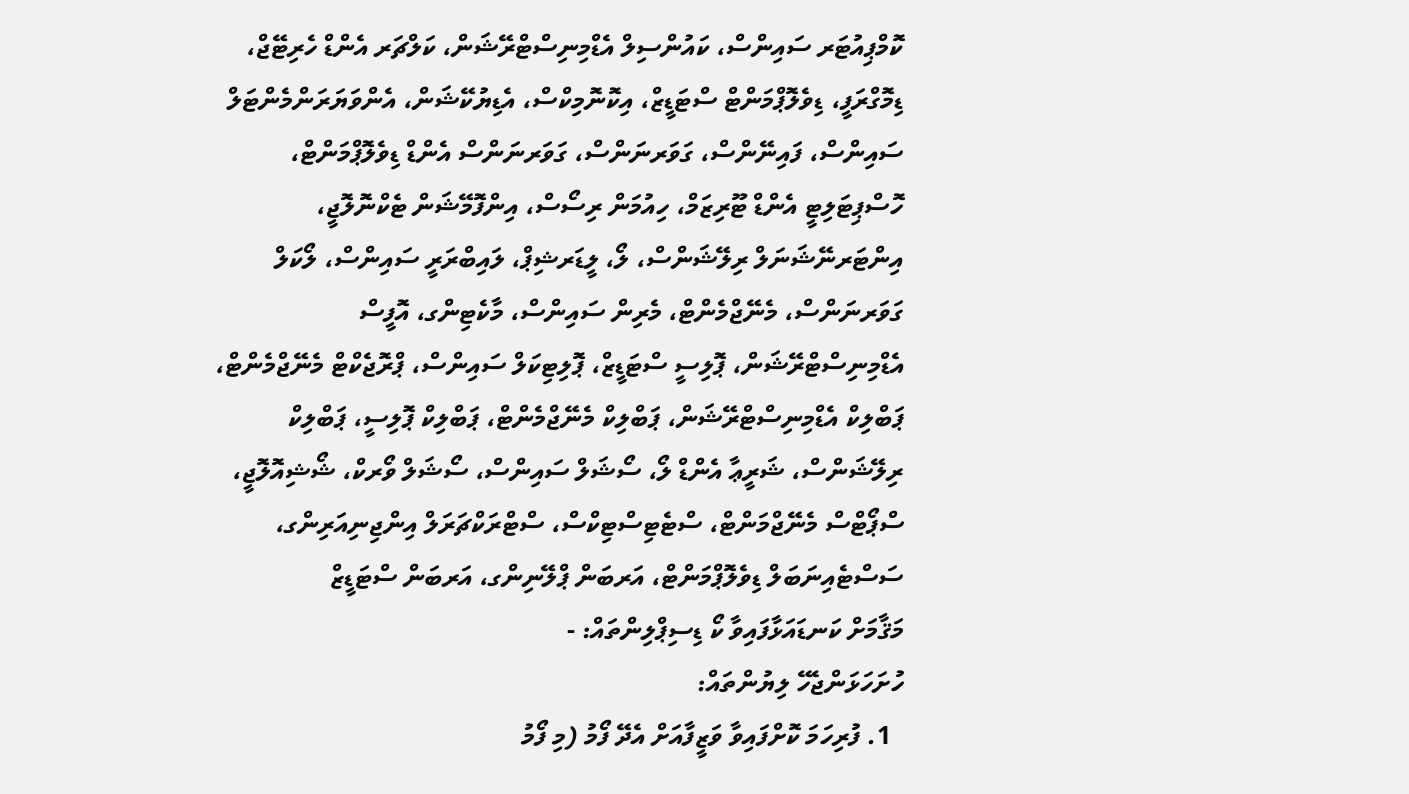ކޮމްޕިއުޓަރ ސައިންސް، ކައުންސިލް އެޑްމިނިސްޓްރޭޝަން، ކަލްޗަރ އެންޑް ހެރިޓޭޖް، ޑިމޮގްރަފީ، ޑިވެލޮޕްމަންޓް ސްޓަޑީޒް، އިކޮނޮމިކްސް، އެޑިޔުކޭޝަން، އެންވަޔަރަންމެންޓަލް ސައިންސް، ފައިނޭންސް، ގަވަރނަންސް، ގަވަރނަންސް އެންޑް ޑިވެލޮޕްމަންޓް، ހޮސްޕިޓަލިޓީ އެންޑް ޓޫރިޒަމް، ހިއުމަން ރިސޯސް، އިންފޮމޭޝަން ޓެކްނޮލޮޖީ، އިންޓަރނޭޝަނަލް ރިލޭޝަންސް، ލޯ، ލީޑަރޝިޕް، ލައިބްރަރީ ސައިންސް، ލޯކަލް ގަވަރނަންސް، މެނޭޖްމެންޓް، މެރިން ސައިންސް، މާކެޓިންގ، އޮފީސް އެޑްމިނިސްޓްރޭޝަން، ޕޮލިސީ ސްޓަޑީޒް، ޕޮލިޓިކަލް ސައިންސް، ޕްރޮޖެކްޓް މެނޭޖްމެންޓް، ޕަބްލިކް އެޑްމިނިސްޓްރޭޝަން، ޕަބްލިކް މެނޭޖްމެންޓް، ޕަބްލިކް ޕޮލިސީ، ޕަބްލިކް ރިލޭޝަންސް، ޝަރީޢާ އެންޑް ލޯ، ސޯޝަލް ސައިންސް، ސޯޝަލް ވޯރކް، ޝޯޝިއޮލޮޖީ، ސްޕޯޓްސް މެނޭޖްމަންޓް، ސްޓެޓިސްޓިކްސް، ސްޓްރަކްޗަރަލް އިންޖިނިއަރިންގ، ސަސްޓެއިނަބަލް ޑިވެލޮޕްމަންޓް، އަރބަން ޕްލޭނިންގ، އަރބަން ސްޓަޑީޒް
މަޤާމަށް ކަނޑައަޅާފައިވާ ކޯ ޑިސިޕްލިންތައް: -
ހުށަހަޅަންޖެހޭ ލިޔުންތައް:
  1. ފުރިހަމަ ކޮށްފައިވާ ވަޒީފާއަށް އެދޭ ފޯމު (މި ފޯމު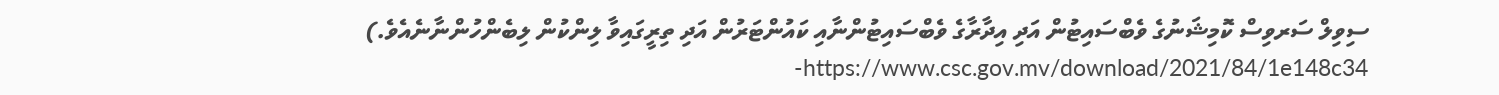ސިވިލް ސަރވިސް ކޮމިޝަނުގެ ވެބްސައިޓުން އަދި އިދާރާގެ ވެބްސައިޓުންނާއި ކައުންޓަރުން އަދި ތިރީގައިވާ ލިންކުން ލިބެންހުންނާނެއެވެ.) https://www.csc.gov.mv/download/2021/84/1e148c34-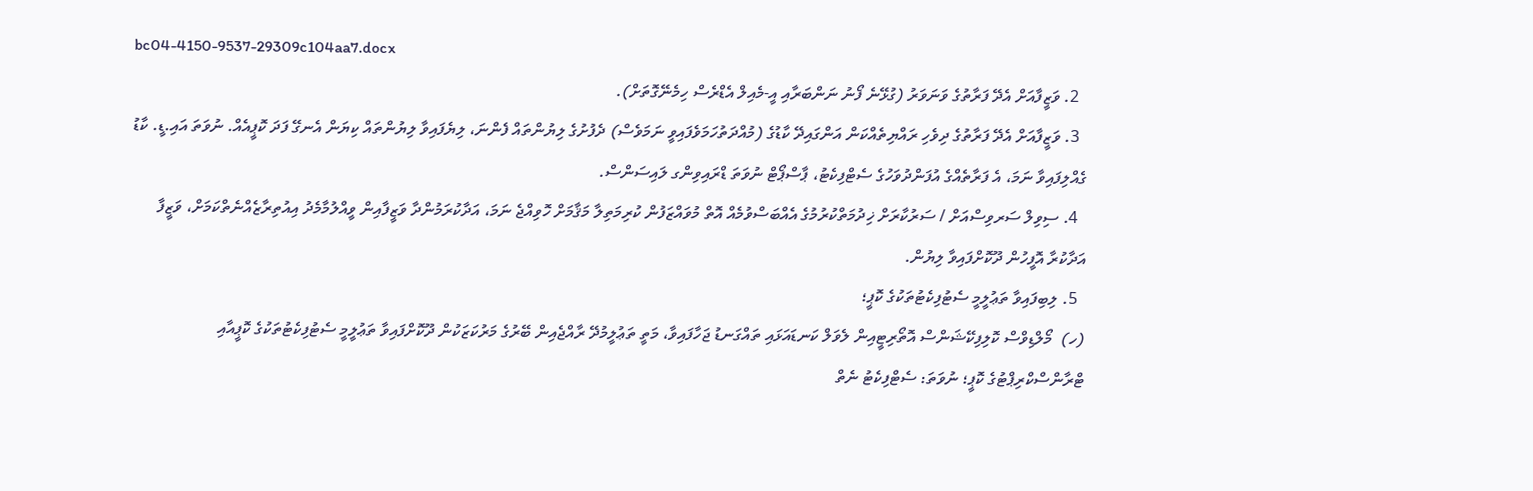bc04-4150-9537-29309c104aa7.docx
  2. ވަޒީފާއަށް އެދޭ ފަރާތުގެ ވަނަވަރު (ގުޅޭނެ ފޯނު ނަންބަރާއި އީ-މެއިލް އެޑްރެސް ހިމެނޭގޮތަށް).
  3. ވަޒީފާއަށް އެދޭ ފަރާތުގެ ދިވެހި ރައްޔިތެއްކަން އަންގައިދޭ ކާޑުގެ (މުއްދަތުހަމަވެފައިވީ ނަމަވެސް) ދެފުށުގެ ލިޔުންތައް ފެންނަ، ލިޔެފައިވާ ލިޔުންތައް ކިޔަން އެނގޭ ފަދަ ކޮޕީއެއް. ނުވަތަ އައި.ޑީ. ކާޑު ގެއްލިފައިވާ ނަމަ، އެ ފަރާތެއްގެ އުފަންދުވަހުގެ ސެޓްފިކެޓު، ޕާސްޕޯޓް ނުވަތަ ޑްރައިވިންގ ލައިސަންސް.
  4. ސިވިލް ސަރވިސްއަށް / ސަރުކާރަށް ޚިދުމަތްކުރުމުގެ އެއްބަސްވުމެއް އޮތް މުވައްޒަފުން ކުރިމަތިލާ މަޤާމަށް ހޮވިއްޖެ ނަމަ، އަދާކުރަމުންދާ ވަޒީފާއިން ވީއްލުމާމެދު އިއުތިރާޒެއްނެތްކަމަށް، ވަޒީފާ އަދާކުރާ އޮފީހުން ދޫކޮށްފައިވާ ލިޔުން.
  5. ލިބިފައިވާ ތަޢުލީމީ ސެޓުފިކެޓުތަކުގެ ކޮޕީ؛
(ހ)  މޯލްޑިވްސް ކޮލިފިކޭޝަންސް އޮތޯރިޓީއިން ލެވަލް ކަނޑައަޅައި ތައްގަނޑު ޖަހާފައިވާ، މަތީ ތަޢުލީމުދޭ ރާއްޖެއިން ބޭރުގެ މަރުކަޒަކުން ދޫކޮށްފައިވާ ތަޢުލީމީ ސެޓުފިކެޓުތަކުގެ ކޮޕީއާއި ޓްރާންސްކްރިޕްޓުގެ ކޮޕީ؛ ނުވަތަ: ސެޓްފިކެޓު ނެތް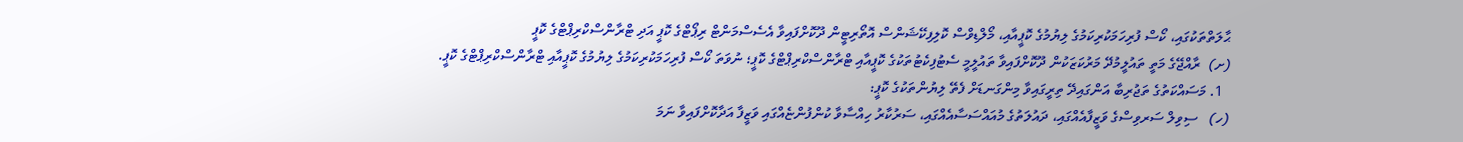ޙާލަތްތަކުގައި، ކޯސް ފުރިހަމަކުރިކަމުގެ ލިޔުމުގެ ކޮޕީއާއި، މޯލްޑިވްސް ކޮލިފިކޭޝަންސް އޮތޯރިޓީން ދޫކޮށްފައިވާ އެސެސްމަންޓް ރިޕޯޓްގެ ކޮޕީ އަދި ޓްރާންސްކްރިޕްޓްގެ ކޮޕީ
(ށ)  ރާއްޖޭގެ މަތީ ތައުލީމުދޭ މަރުކަޒަކުން ދޫކޮށްފައިވާ ތައުލީމީ ސެޓުފިކެޓުތަކުގެ ކޮޕީއާއި ޓްރާންސްކްރިޕްޓްގެ ކޮޕީ؛ ނުވަތަ ކޯސް ފުރިހަމަކުރިކަމުގެ ލިޔުމުގެ ކޮޕީއާއި ޓްރާންސްކްރިޕްޓްގެ ކޮޕީ.
  1. މަސައްކަތުގެ ތަޖުރިބާ އަންގައިދޭ ތިރީގައިވާ މިންގަނޑަށް ފެތޭ ލިޔުންތަކުގެ ކޮޕީ:
(ހ)   ސިވިލް ސަރވިސްގެ ވަޒީފާއެއްގައި، ދައުލަތުގެ މުއައްސަސާއެއްގައި، ސަރުކާރު ހިއްސާވާ ކުންފުންޏެއްގައި ވަޒީފާ އަދާކޮށްފައިވާ ނަމަ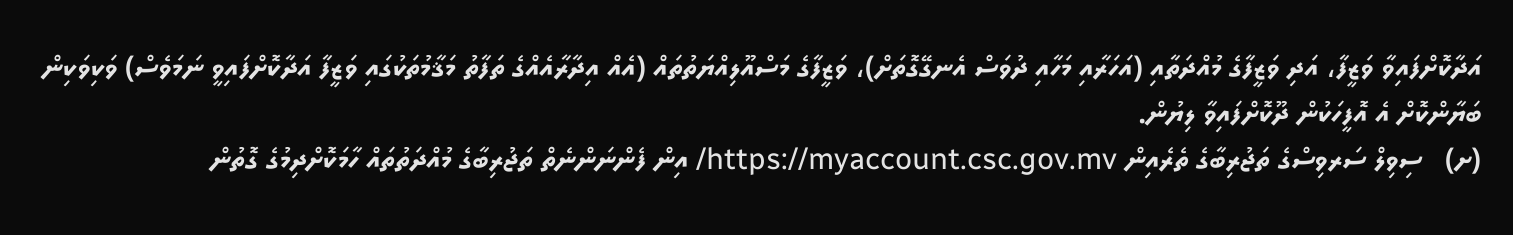އަދާކޮށްފައިވާ ވަޒީފާ، އަދި ވަޒީފާގެ މުއްދަތާއި (އަހަރާއި މަހާއި ދުވަސް އެނގޭގޮތަށް)، ވަޒީފާގެ މަސްއޫލިއްޔަތުތައް (އެއް އިދާރާއެއްގެ ތަފާތު މަޤާމުތަކުގައި ވަޒީފާ އަދާކޮށްފައިވީ ނަމަވެސް) ވަކިވަކިން ބަޔާންކޮށް އެ އޮފީހަކުން ދޫކޮށްފައިވާ ލިޔުން.
(ށ)   ސިވިލް ސަރވިސްގެ ތަޖުރިބާގެ ތެރެއިން https://myaccount.csc.gov.mv/ އިން ފެންނަންނެތް ތަޖުރިބާގެ މުއްދަތުތައް ހާމަކޮށްދިމުގެ ގޮތުން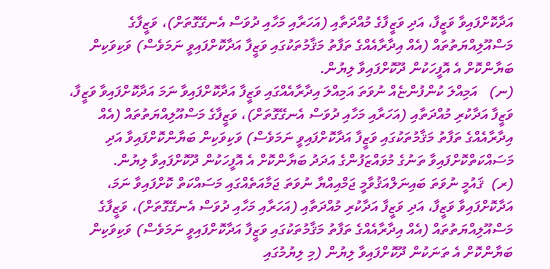އަދާކޮށްފައިވާ ވަޒީފާ، އަދި ވަޒީފާގެ މުއްދަތާއި (އަހަރާއި މަހާއި ދުވަސް އެނގޭގޮތަށް)، ވަޒީފާގެ މަސްއޫލިއްޔަތުތައް (އެއް އިދާރާއެއްގެ ތަފާތު މަޤާމުތަކުގައި ވަޒީފާ އަދާކޮށްފައިވީ ނަމަވެސް) ވަކިވަކިން ބަޔާންކޮށް އެ އޮފީހަކުން ދޫކޮށްފައިވާ ލިޔުން.
(ނ)   އަމިއްލަ ކުންފުންޏެއް ނުވަތަ އަމިއްލަ އިދާރާއެއްގައި ވަޒީފާ އަދާކޮށްފައިވާ ނަމަ އަދާކޮށްފައިވާ ވަޒީފާ، ވަޒީފާ އަދާކުރި މުއްދަތާއި (އަހަރާއި މަހާއި ދުވަސް އެނގޭގޮތަށް)، ވަޒީފާގެ މަސްއޫލިއްޔަތުތައް (އެއް އިދާރާއެއްގެ ތަފާތު މަޤާމުތަކުގައި ވަޒީފާ އަދާކޮށްފައިވީ ނަމަވެސް) ވަކިވަކިން ބަޔާންކޮށްފައިވާ އަދި މަސައްކަތްކޮށްފައިވާ ތަނުގެ މުވައްޒަފުންގެ އަދަދު ބަޔާންކޮށް އެ އޮފީހަކުން ދޫކޮށްފައިވާ ލިޔުން.
(ރ)  ޤައުމީ ނުވަތަ ބައިނަލްއަޤުވާމީ ޖަމްއިއްޔާ ނުވަތަ ޖަމާއަތެއްގައި މަސައްކަތް ކޮށްފައިވާ ނަމަ، އަދާކޮށްފައިވާ ވަޒީފާ، އަދި ވަޒީފާ އަދާކުރި މުއްދަތާއި (އަހަރާއި މަހާއި ދުވަސް އެނގޭގޮތަށް)، ވަޒީފާގެ މަސްއޫލިއްޔަތުތައް (އެއް އިދާރާއެއްގެ ތަފާތު މަޤާމުތަކުގައި ވަޒީފާ އަދާކޮށްފައިވީ ނަމަވެސް) ވަކިވަކިން ބަޔާންކޮށް އެ ތަނަކުން ދޫކޮށްފައިވާ ލިޔުން (މި ލިޔުމުގައި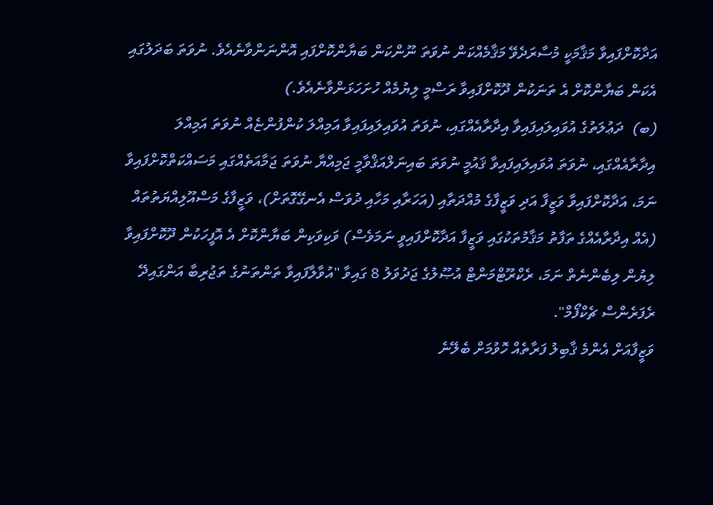އަދާކޮށްފައިވާ މަޤާމަކީ މުސާރަދެވޭ މަޤާމެއްކަން ނުވަތަ ނޫންކަން ބަޔާންކޮށްފައި އޮންނަންވާނެއެވެ. ނުވަތަ ބަދަލުގައި އެކަން ބަޔާންކޮށް އެ ތަނަކުން ދޫކޮށްފައިވާ ރަސްމީ ލިޔުމެއް ހުށަހަޅަންވާނެއެވެ.)
(ބ)  ދަޢުލަތުގެ އުވައިލައިފައިވާ އިދާރާއެއްގައި، ނުވަތަ އުވައިލައިފައިވާ އަމިއްލަ ކުންފުންޏެއް ނުވަތަ އަމިއްލަ އިދާރާއެއްގައި، ނުވަތަ އުވައިލައިފައިވާ ޤައުމީ ނުވަތަ ބައިނަލްއަޤްވާމީ ޖަމިއްޔާ ނުވަތަ ޖަމާއަތެއްގައި މަސައްކަތްކޮށްފައިވާ ނަމަ، އަދާކޮށްފައިވާ ވަޒީފާ އަދި ވަޒީފާގެ މުއްދަތާއި (އަހަރާއި މަހާއި ދުވަސް އެނގޭގޮތަށް)، ވަޒީފާގެ މަސްއޫލިއްޔަތުތައް (އެއް އިދާރާއެއްގެ ތަފާތު މަޤާމުތަކުގައި ވަޒީފާ އަދާކޮށްފައިވީ ނަމަވެސް) ވަކިވަކިން ބަޔާންކޮށް އެ އޮފީހަކުން ދޫކޮށްފައިވާ ލިޔުން ލިބެންނެތް ނަމަ، ރެކްރޫޓްމަންޓް އުޞޫލުގެ ޖަދުވަލު 8 ގައިވާ "އުވާލާފައިވާ ތަންތަނުގެ ތަޖުރިބާ އަންގައިދޭ ރެފަރެންސް ޗެކްފޯމް".
ވަޒީފާއަށް އެންމެ ޤާބިލު ފަރާތެއް ހޮވުމަށް ބެލޭނެ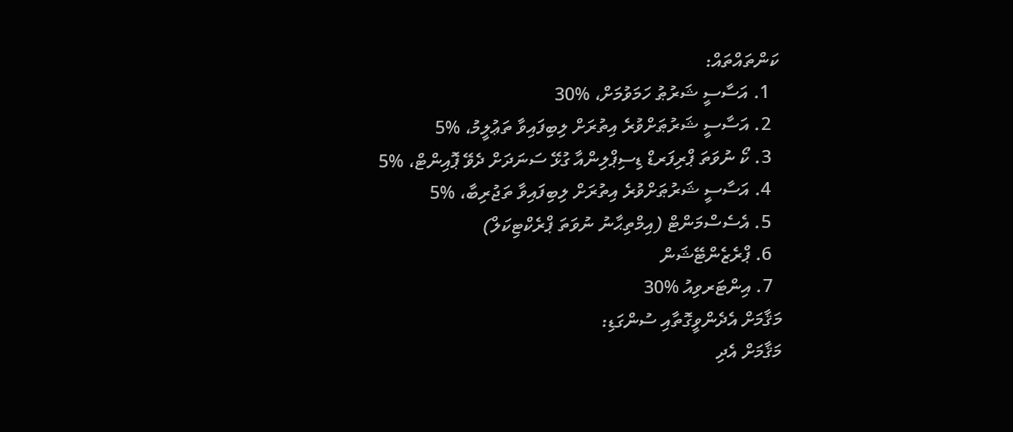ކަންތައްތައް:
  1. އަސާސީ ޝަރުޠު ހަމަވުމަށް، %30
  2. އަސާސީ ޝަރުޠަށްވުރެ އިތުރަށް ލިބިފައިވާ ތަޢުލީމު، %5
  3. ކޯ ނުވަތަ ޕްރިފަރޑް ޑިސިޕްލިންއާ ގުޅޭ ސަނަދަށް ދެވޭ ޕޮއިންޓް، %5
  4. އަސާސީ ޝަރުޠަށްވުރެ އިތުރަށް ލިބިފައިވާ ތަޖުރިބާ، %5
  5. އެސެސްމަންޓް (އިމްތިޙާނު ނުވަތަ ޕްރެކްޓިކަލް)
  6. ޕްރެޒެންޓޭޝަން
  7. އިންޓަރވިއު %30
މަޤާމަށް އެދެންވީގޮތާއި ސުންގަޑި:
މަޤާމަށް އެދި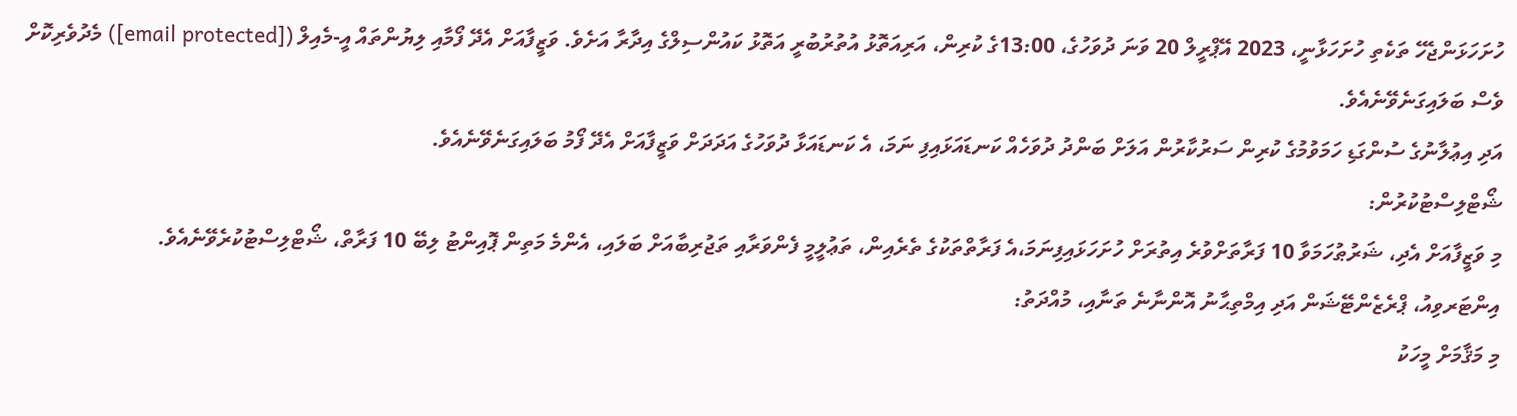ހުށަހަޅަންޖެހޭ ތަކެތި ހުށަހަޅާނީ، 2023 އޭޕްރީލް 20 ވަނަ ދުވަހުގެ، 13:00ގެ ކުރިން، އަރިއަތޮޅު އުތުރުބުރީ އަތޮޅު ކައުންސިލްގެ އިދާރާ އަށެވެ. ވަޒީފާއަށް އެދޭ ފޯމާއި ލިޔުންތައް އީ-މެއިލް ([email protected]) މެދުވެރިކޮށް ވެސް ބަލައިގަނެވޭނެއެވެ.
އަދި އިޢުލާނުގެ ސުންގަޑި ހަމަވުމުގެ ކުރިން ސަރުކާރުން އަލަށް ބަންދު ދުވަހެއް ކަނޑައަޅައިފި ނަމަ، އެ ކަނޑައަޅާ ދުވަހުގެ އަދަދަށް ވަޒީފާއަށް އެދޭ ފޯމު ބަލައިގަނެވޭނެއެވެ.
ޝޯޓްލިސްޓުކުރުން:
މި ވަޒީފާއަށް އެދި، ޝަރުޠުހަމަވާ 10 ފަރާތަށްވުރެ އިތުރަށް ހުށަހަޅައިފިނަމަ،އެ ފަރާތްތަކުގެ ތެރެއިން، ތަޢުލީމީ ފެންވަރާއި ތަޖުރިބާއަށް ބަލައި، އެންމެ މަތިން ޕޮއިންޓު ލިބޭ 10 ފަރާތް، ޝޯޓްލިސްޓުކުރެވޭނެއެވެ.
އިންޓަރވިއު، ޕްރެޒެންޓޭޝަން އަދި އިމްތިޙާނު އޮންނާނެ ތަނާއި، މުއްދަތު:
މި މަޤާމަށް މީހަކު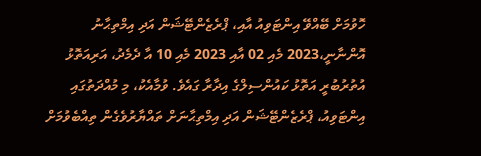ހޮވުމަށް ބޭއްވޭ އިންޓަވިއު އާއި، ޕްރެޒެންޓޭޝަން އަދި އިމްތިޙާނު  އޮންނާނީ،2023 މެއި 02 އާއި 2023 މެއި 10 އާ ދެމެދު، އަރިއަތޮޅު އުތުރުބުރީ އަތޮޅު ކައުންސިލްގެ އިދާރާ ގައެވެ. ވުމާއެކު، މި މުއްދަތުގައި އިންޓަވިއު، ޕްރެޒެންޓޭޝަން އަދި އިމްތިޙާނަށް ތައްޔާރުވެގެން ތިއްބެވުމަށް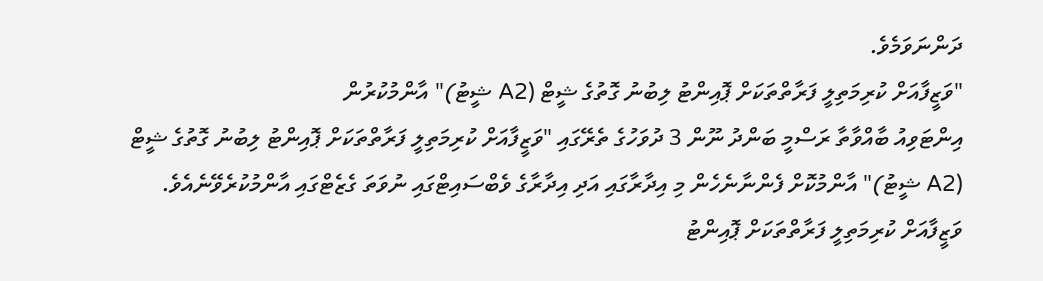ދަންނަވަމެވެ.
"ވަޒީފާއަށް ކުރިމަތިލީ ފަރާތްތަކަށް ޕޮއިންޓު ލިބުނު ގޮތުގެ ޝީޓް (A2 ޝީޓު)" އާންމުކުރުން
އިންޓަވިއު ބާއްވާތާ ރަސްމީ ބަންދު ނޫން 3 ދުވަހުގެ ތެރޭގައި "ވަޒީފާއަށް ކުރިމަތިލީ ފަރާތްތަކަށް ޕޮއިންޓު ލިބުނު ގޮތުގެ ޝީޓް (A2 ޝީޓު)" އާންމުކޮށް ފެންނާނެހެން މި އިދާރާގައި އަދި އިދާރާގެ ވެބްސައިޓްގައި ނުވަތަ ގެޒެޓްގައި އާންމުކުރެވޭނެއެވެ. ވަޒީފާއަށް ކުރިމަތިލީ ފަރާތްތަކަށް ޕޮއިންޓު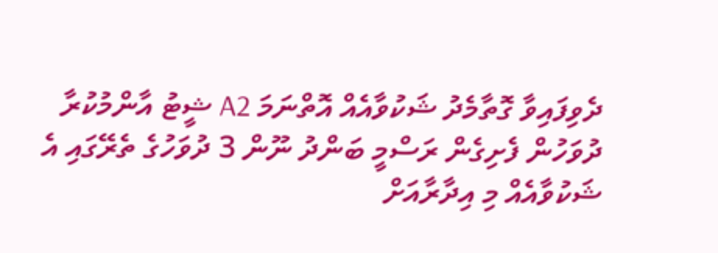ދެވިފައިވާ ގޮތާމެދު ޝަކުވާއެއް އޮތްނަމަ A2 ޝީޓު އާންމުކުރާ ދުވަހުން ފެށިގެން ރަސްމީ ބަންދު ނޫން 3 ދުވަހުގެ ތެރޭގައި އެ ޝަކުވާއެއް މި އިދާރާއަށް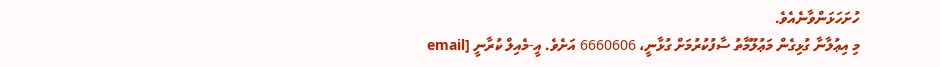ހުށަހަޅަންވާނެއެވެ.
މި އިޢުލާނާ ގުޅިގެން މަޢުލޫމާތު ސާފުކުރުމަށް ގުޅާނީ، 6660606 އަށެވެ. އީ-މެއިލް ކުރާނީ [email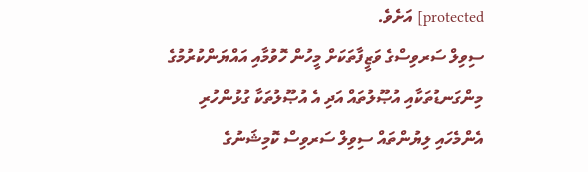protected] އަށެވެ.
ސިވިލް ސަރވިސްގެ ވަޒީފާތަކަށް މީހުން ހޮވުމާއި އައްޔަންކުރުމުގެ މިންގަނޑުތަކާއި އުޞޫލުތައް އަދި އެ އުޞޫލުތަކާ ގުޅުންހުރި އެންމެހައި ލިޔުންތައް ސިވިލް ސަރވިސް ކޮމިޝަނުގެ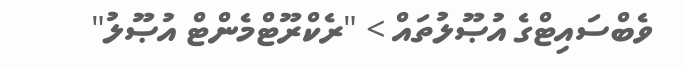ވެބްސައިޓްގެ އުޞޫލުތައް > "ރެކްރޫޓްމެންޓް އުޞޫލު"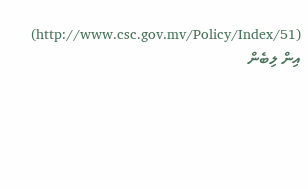(http://www.csc.gov.mv/Policy/Index/51) އިން ލިބެން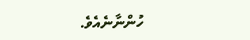ހުންނާނެއެވެ.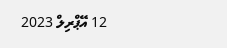12 އޭޕްރިލް 2023